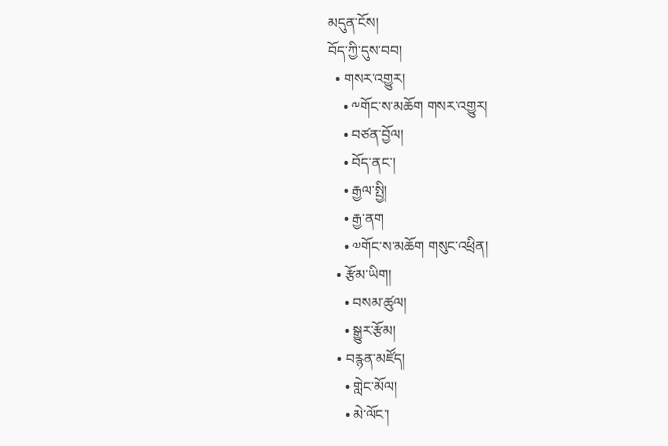མདུན་ངོས།
བོད་ཀྱི་དུས་བབ།
  • གསར་འགྱུར།
    • ༸གོང་ས་མཆོག གསར་འགྱུར།
    • བཙན་བྱོལ།
    • བོད་ནང་།
    • རྒྱལ་སྤྱི།
    • རྒྱ་ནག
    • ༧གོང་ས་མཆོག གསུང་འཕྲིན།
  • རྩོམ་ཡིག།
    • བསམ་ཚུལ།
    • སྒྱུར་རྩོམ།
  • བརྙན་མཛོད།
    • གླེང་མོལ།
    • མེ་ལོང་།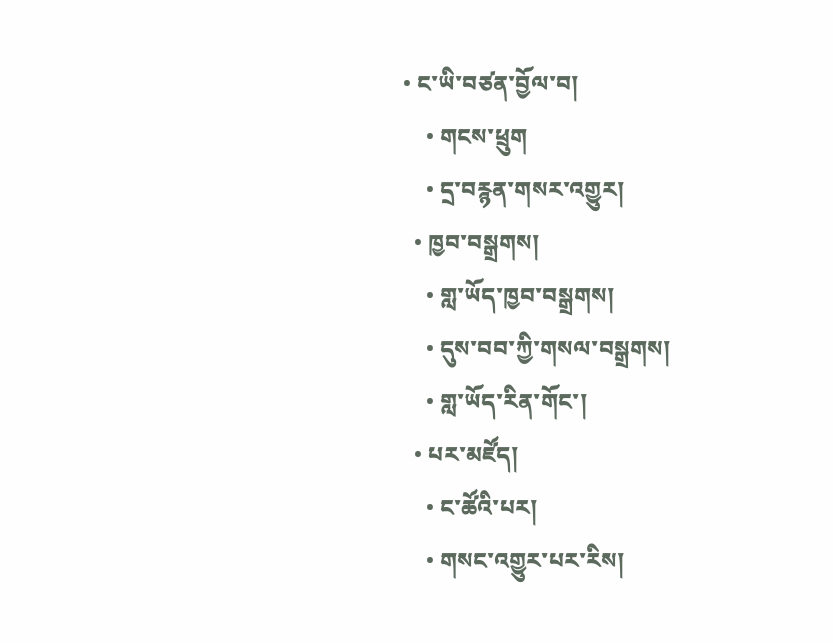• ང་ཡི་བཙན་བྱོལ་བ།
    • གངས་ཕྲུག
    • དྲ་བརྙན་གསར་འགྱུར།
  • ཁྱབ་བསྒྲགས།
    • གླ་ཡོད་ཁྱབ་བསྒྲགས།
    • དུས་བབ་ཀྱི་གསལ་བསྒྲགས།
    • གླ་ཡོད་རིན་གོང་།
  • པར་མཛོད།
    • ང་ཚོའི་པར།
    • གསང་འགྱུར་པར་རིས།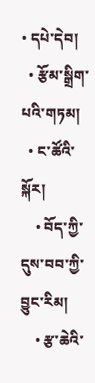• དཔེ་དེབ།
  • རྩོམ་སྒྲིག་པའི་གཏམ།
  • ང་ཚོའི་སྐོར།
    • བོད་ཀྱི་དུས་བབ་ཀྱི་བྱུང་རིམ།
    • རྩ་ཆེའི་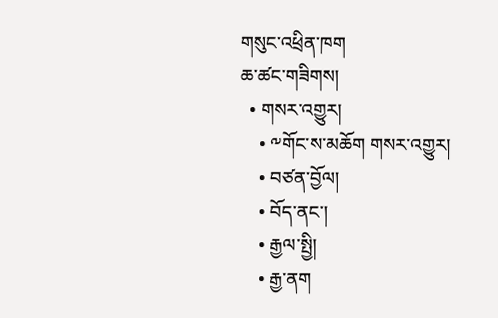གསུང་འཕྲིན་ཁག
ཆ་ཚང་གཟིགས།
  • གསར་འགྱུར།
    • ༸གོང་ས་མཆོག གསར་འགྱུར།
    • བཙན་བྱོལ།
    • བོད་ནང་།
    • རྒྱལ་སྤྱི།
    • རྒྱ་ནག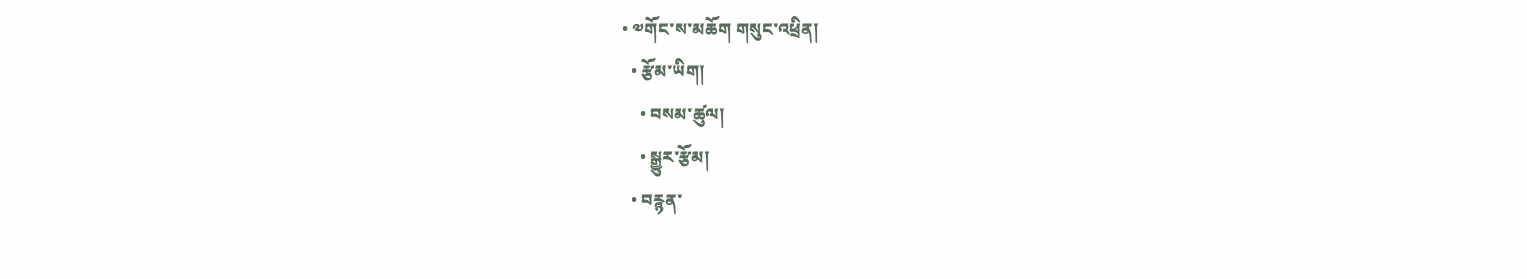• ༧གོང་ས་མཆོག གསུང་འཕྲིན།
  • རྩོམ་ཡིག།
    • བསམ་ཚུལ།
    • སྒྱུར་རྩོམ།
  • བརྙན་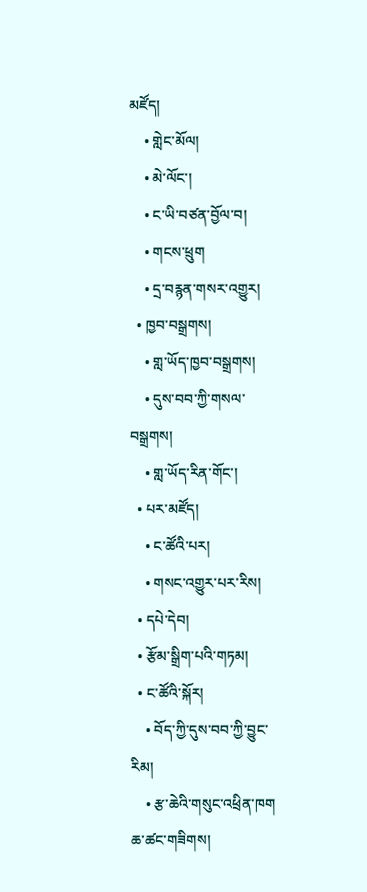མཛོད།
    • གླེང་མོལ།
    • མེ་ལོང་།
    • ང་ཡི་བཙན་བྱོལ་བ།
    • གངས་ཕྲུག
    • དྲ་བརྙན་གསར་འགྱུར།
  • ཁྱབ་བསྒྲགས།
    • གླ་ཡོད་ཁྱབ་བསྒྲགས།
    • དུས་བབ་ཀྱི་གསལ་བསྒྲགས།
    • གླ་ཡོད་རིན་གོང་།
  • པར་མཛོད།
    • ང་ཚོའི་པར།
    • གསང་འགྱུར་པར་རིས།
  • དཔེ་དེབ།
  • རྩོམ་སྒྲིག་པའི་གཏམ།
  • ང་ཚོའི་སྐོར།
    • བོད་ཀྱི་དུས་བབ་ཀྱི་བྱུང་རིམ།
    • རྩ་ཆེའི་གསུང་འཕྲིན་ཁག
ཆ་ཚང་གཟིགས།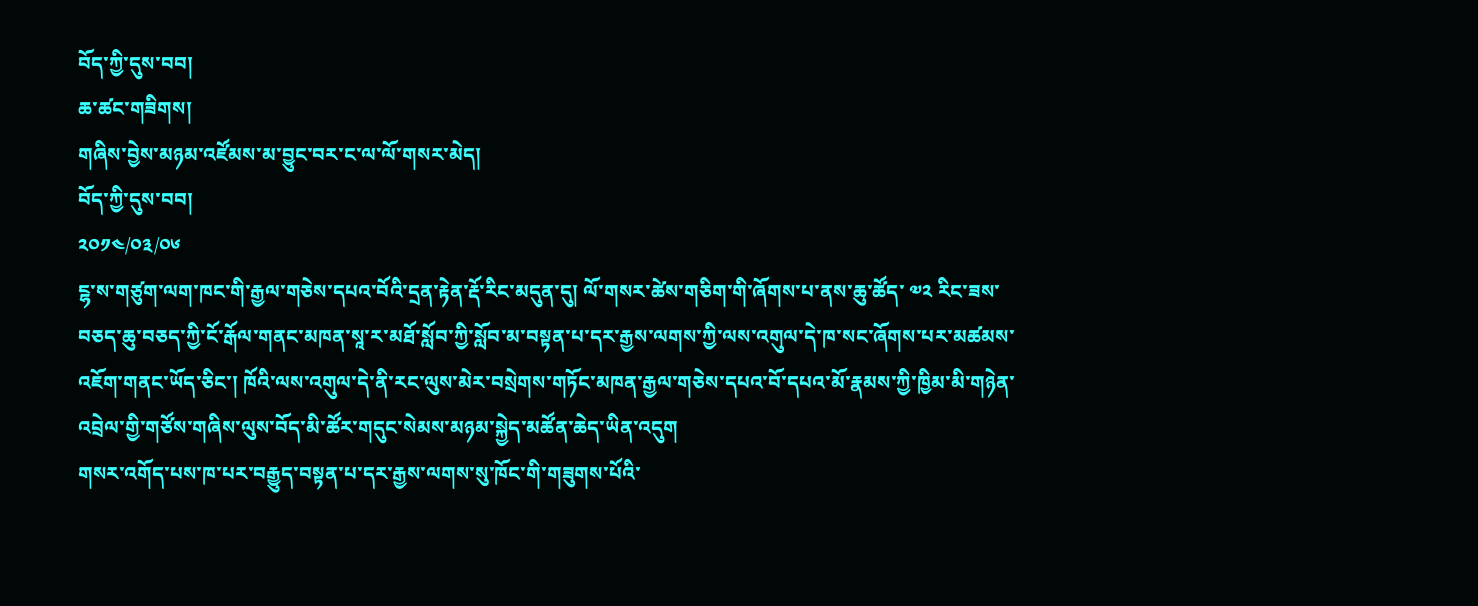བོད་ཀྱི་དུས་བབ།
ཆ་ཚང་གཟིགས།
གཞིས་བྱེས་མཉམ་འཛོམས་མ་བྱུང་བར་ང་ལ་ལོ་གསར་མེད།
བོད་ཀྱི་དུས་བབ།
༢༠༡༤/༠༣/༠༦
ངྷ་ས་གཙུག་ལག་ཁང་གི་རྒྱལ་གཅེས་དཔའ་བོའི་དྲན་རྟེན་རྡོ་རིང་མདུན་དུ། ལོ་གསར་ཚེས་གཅིག་གི་ཞོགས་པ་ནས་ཆུ་ཚོད་ ༧༢ རིང་ཟས་བཅད་ཆུ་བཅད་ཀྱི་ངོ་རྒོལ་གནང་མཁན་སཱ་ར་མཐོ་སློབ་ཀྱི་སློབ་མ་བསྟན་པ་དར་རྒྱས་ལགས་ཀྱི་ལས་འགུལ་དེ་ཁ་སང་ཞོགས་པར་མཚམས་འཇོག་གནང་ཡོད་ཅིང་། ཁོའི་ལས་འགུལ་དེ་ནི་རང་ལུས་མེར་བསྲེགས་གཏོང་མཁན་རྒྱལ་གཅེས་དཔའ་བོ་དཔའ་མོ་རྣམས་ཀྱི་ཁྱིམ་མི་གཉེན་འབྲེལ་གྱི་གཙོས་གཞིས་ལུས་བོད་མི་ཚོར་གདུང་སེམས་མཉམ་སྐྱེད་མཚོན་ཆེད་ཡིན་འདུག
གསར་འགོད་པས་ཁ་པར་བརྒྱུད་བསྟན་པ་དར་རྒྱས་ལགས་སུ་ཁོང་གི་གཟུགས་པོའི་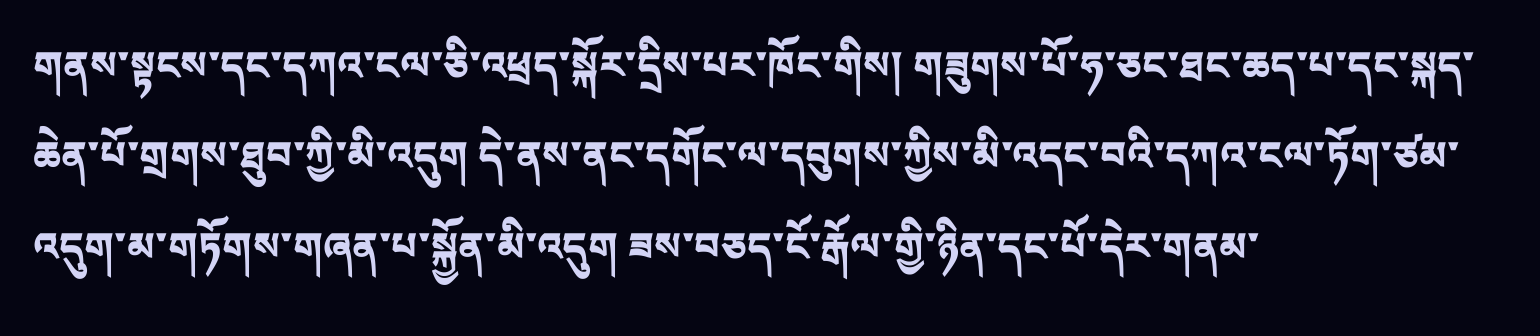གནས་སྟངས་དང་དཀའ་ངལ་ཅི་འཕྲད་སྐོར་དྲིས་པར་ཁོང་གིས། གཟུགས་པོ་ཧ་ཅང་ཐང་ཆད་པ་དང་སྐད་ཆེན་པོ་གྲགས་ཐུབ་ཀྱི་མི་འདུག དེ་ནས་ནང་དགོང་ལ་དབུགས་ཀྱིས་མི་འདང་བའི་དཀའ་ངལ་ཏོག་ཙམ་འདུག་མ་གཏོགས་གཞན་པ་སྐྱོན་མི་འདུག ཟས་བཅད་ངོ་རྒོལ་གྱི་ཉིན་དང་པོ་དེར་གནམ་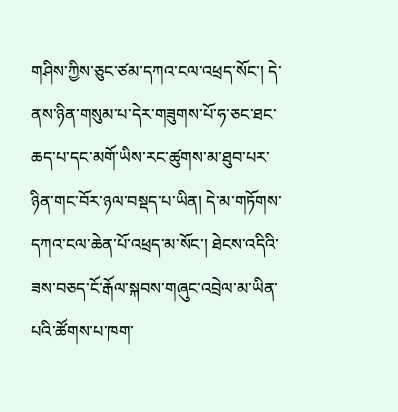གཤིས་ཀྱིས་ཅུང་ཙམ་དཀའ་ངལ་འཕྲད་སོང་། དེ་ནས་ཉིན་གསུམ་པ་དེར་གཟུགས་པོ་ཧ་ཅང་ཐང་ཆད་པ་དང་མགོ་ཡིས་རང་ཚུགས་མ་ཐུབ་པར་ཉིན་གང་བོར་ཉལ་བསྡད་པ་ཡིན། དེ་མ་གཏོགས་དཀའ་ངལ་ཆེན་པོ་འཕྲད་མ་སོང་། ཐེངས་འདིའི་ཟས་བཅད་ངོ་རྒོལ་སྐབས་གཞུང་འབྲེལ་མ་ཡིན་པའི་ཚོགས་པ་ཁག་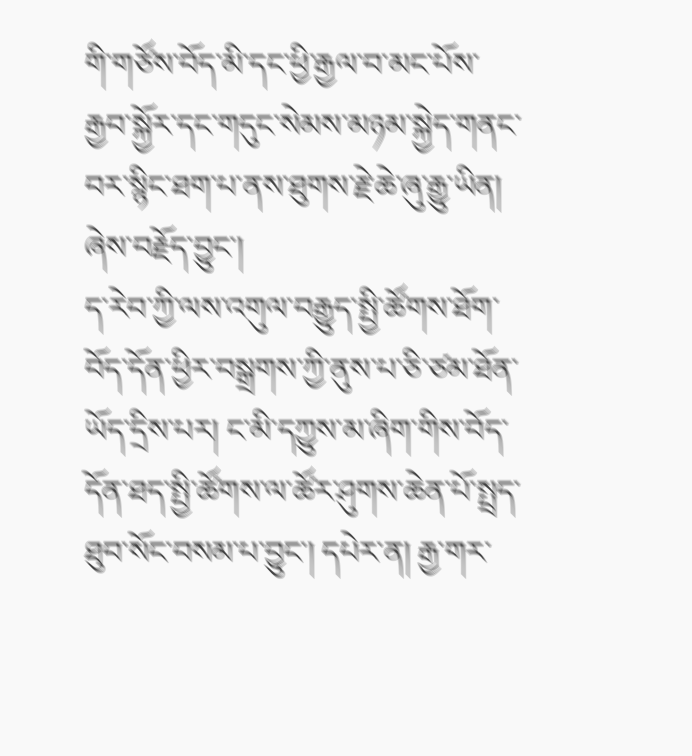གི་གཙོས་བོད་མི་དང་ཕྱི་རྒྱལ་བ་མང་པོས་རྒྱབ་སྐྱོར་དང་གདུང་སེམས་མཉམ་སྐྱེད་གནང་བར་སྙིང་ཐག་པ་ནས་ཐུགས་རྗེ་ཆེ་ཞུ་རྒྱུ་ཡིན། ཞེས་བརྗོད་བྱུང་།
ད་རེབ་ཀྱི་ལས་འགུལ་བརྒྱུད་སྤྱི་ཚོགས་ཐོག་བོད་དོན་ཕྱིར་བསྒྲགས་ཀྱི་ནུས་པ་ཅི་ཙམ་ཐོན་ཡོད་དྲིས་པར། ང་མི་དཀྱུས་མ་ཞིག་གིས་བོད་དོན་ཐད་སྤྱི་ཚོགས་ལ་ཚོར་ཤུགས་ཆེན་པོ་སྤྲད་ཐུབ་སོང་བསམ་པ་བྱུང་། དཔེར་ན། རྒྱ་གར་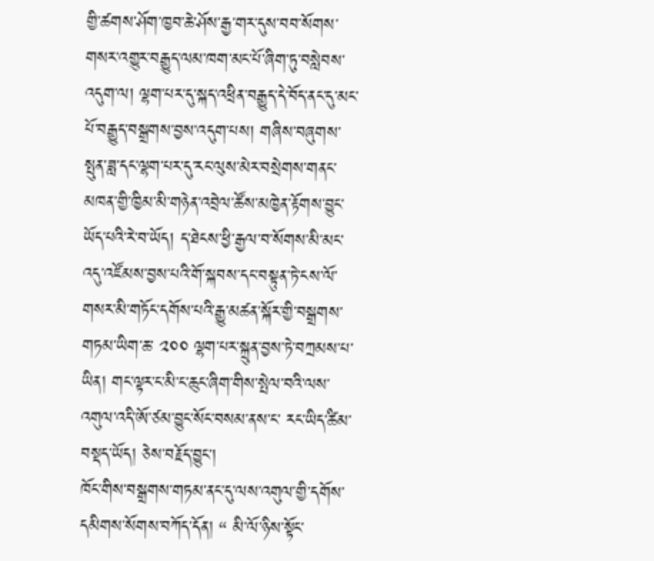གྱི་ཚགས་ཤོག་ཁྱབ་ཆེ་ཤོས་རྒྱ་གར་དུས་བབ་སོགས་གསར་འགྱུར་བརྒྱུད་ལམ་ཁག་མང་པོ་ཞིག་ཏུ་བསླེབས་འདུག་ལ། ལྷག་པར་དུ་སྐད་འཕྲིན་བརྒྱུད་དེ་བོད་ནང་དུ་མང་པོ་བརྒྱུད་བསྒྲགས་བྱས་འདུག་པས། གཞིས་བཞུགས་སྤུན་ཟླ་དང་ལྷག་པར་དུ་རང་ལུས་མེར་བསྲེགས་གནང་མཁན་གྱི་ཁྱིམ་མི་གཉེན་འབྲེལ་ཚོས་མཁྱེན་རྟོགས་བྱུང་ཡོད་པའི་རེ་བ་ཡོད། ད་ཐེངས་ཕྱི་རྒྱལ་བ་སོགས་མི་མང་འདུ་འཛོམས་བྱས་པའི་གོ་སྐབས་དང་བསྟུན་ཏེ་ངས་ལོ་གསར་མི་གཏོང་དགོས་པའི་རྒྱུ་མཚན་སྐོར་གྱི་བསྒྲགས་གཏམ་ཡིག་ཆ་ ༢༠༠ ལྷག་པར་སྐྲུན་བྱས་ཏེ་བཀྲམས་པ་ཡིན། གང་ལྟར་ང་མི་ང་ཆུང་ཞིག་གིས་སྤེལ་བའི་ལས་འགུལ་འདི་ཨོ་ཙམ་བྱུང་སོང་བསམ་ནས་ང་ རང་ཡིད་ཚིམ་བསྡད་ཡོད། ཅེས་བརྗོད་བྱུང་།
ཁོང་གིས་བསྒྲགས་གཏམ་ནང་དུ་ལས་འགུལ་གྱི་དགོས་དམིགས་སོགས་བཀོད་དོན། “ མི་ལོ་ཉིས་སྟོང་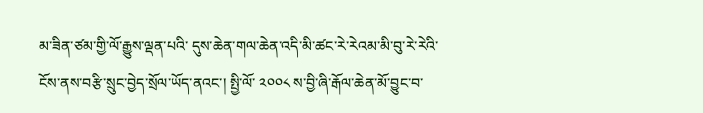མ་ཟིན་ཙམ་གྱི་ལོ་རྒྱུས་ལྡན་པའི་ དུས་ཆེན་གལ་ཆེན་འདི་མི་ཚང་རེ་རེའམ་མི་བུ་རེ་རེའི་ངོས་ནས་བརྩི་སྲུང་བྱེད་སྲོལ་ཡོད་ནའང་། སྤྱི་ལོ་ ༢༠༠༨ ས་བྱི་ཞི་རྒོལ་ཆེན་མོ་བྱུང་བ་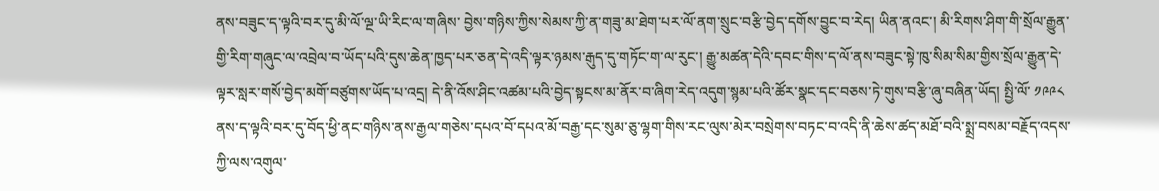ནས་བཟུང་ད་ལྟའི་བར་དུ་མི་ལོ་ལྔ་ཡི་རིང་ལ་གཞིས་ བྱེས་གཉིས་ཀྱིས་སེམས་ཀྱི་ན་གཟུ་མ་ཐེག་པར་ལོ་ནག་སྲུང་བརྩི་བྱེད་དགོས་བྱུང་བ་རེད། ཡིན་ནའང་། མི་རིགས་ཤིག་གི་སྲོལ་རྒྱུན་གྱི་རིག་གཞུང་ལ་འབྲེལ་བ་ཡོད་པའི་དུས་ཆེན་ཁྱད་པར་ཅན་དེ་འདི་ལྟར་ཉམས་རྒུད་དུ་གཏོང་ག་ལ་རུང་། རྒྱུ་མཚན་དེའི་དབང་གིས་ད་ལོ་ནས་བཟུང་སྟེ་ཁུ་སིམ་སིམ་གྱིས་སྲོལ་རྒྱུན་དེ་ལྟར་སླར་གསོ་བྱེད་མགོ་བཙུགས་ཡོད་པ་འདྲ། དེ་ནི་འོས་ཤིང་འཚམ་པའི་བྱེད་སྟངས་མ་ནོར་བ་ཞིག་རེད་འདུག་སྙམ་པའི་ཚོར་སྣང་དང་བཅས་ཏེ་གུས་བརྩི་ཞུ་བཞིན་ཡོད། སྤྱི་ལོ་ ༡༩༩༨ ནས་ད་ལྟའི་བར་དུ་བོད་ཕྱི་ནང་གཉིས་ནས་རྒྱལ་གཅེས་དཔའ་བོ་དཔའ་མོ་བརྒྱ་དང་སུམ་ཅུ་ལྷག་གིས་རང་ལུས་མེར་བསྲེགས་བཏང་བ་འདི་ནི་ཆེས་ཚད་མཐོ་བའི་སྨྲ་བསམ་བརྗོད་འདས་ཀྱི་ལས་འགུལ་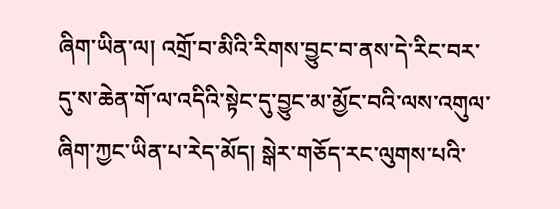ཞིག་ཡིན་ལ། འགྲོ་བ་མིའི་རིགས་བྱུང་བ་ནས་དེ་རིང་བར་དུ་ས་ཆེན་གོ་ལ་འདིའི་སྟེང་དུ་བྱུང་མ་མྱོང་བའི་ལས་འགུལ་ཞིག་ཀྱང་ཡིན་པ་རེད་མོད། སྒེར་གཅོད་རང་ལུགས་པའི་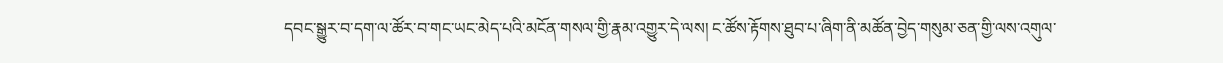དབང་སྒྱུར་བ་དག་ལ་ཚོར་བ་གང་ཡང་མེད་པའི་མངོན་གསལ་གྱི་རྣམ་འགྱུར་དེ་ལས། ང་ཚོས་རྟོགས་ཐུབ་པ་ཞིག་ནི་མཚོན་བྱེད་གསུམ་ཅན་གྱི་ལས་འགུལ་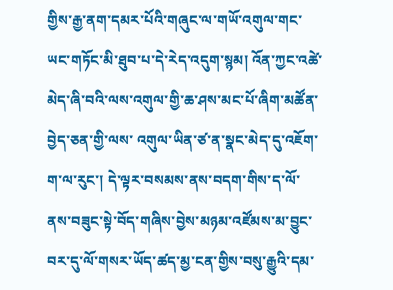གྱིས་རྒྱ་ནག་དམར་པོའི་གཞུང་ལ་གཡོ་འགུལ་གང་ཡང་གཏོང་མི་ཐུབ་པ་དེ་རེད་འདུག་སྙམ། འོན་ཀྱང་འཚེ་མེད་ཞི་བའི་ལས་འགུལ་གྱི་ཆ་ཤས་མང་པོ་ཞིག་མཚོན་བྱེད་ཅན་གྱི་ལས་ འགུལ་ཡིན་ཙ་ན་སྣང་མེད་དུ་འཇོག་ག་ལ་རུང་། དེ་ལྟར་བསམས་ནས་བདག་གིས་ད་ལོ་ནས་བཟུང་སྟེ་བོད་གཞིས་བྱེས་མཉམ་འཛོམས་མ་བྱུང་ བར་དུ་ལོ་གསར་ཡོད་ཚད་མྱ་ངན་གྱིས་བསུ་རྒྱུའི་དམ་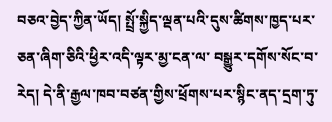བཅའ་བྱེད་ཀྱིན་ཡོད། སྤྲོ་སྐྱིད་ལྡན་པའི་དུས་ཚིགས་ཁྱད་པར་ཅན་ཞིག་ཅིའི་ཕྱིར་འདི་ལྟར་མྱ་ངན་ལ་ བསྒྱུར་དགོས་སོང་བ་རེད། དེ་ནི་རྒྱལ་ཁབ་བཙན་གྱིས་ཕྲོགས་པར་སྙིང་ནད་དྲག་ཏུ་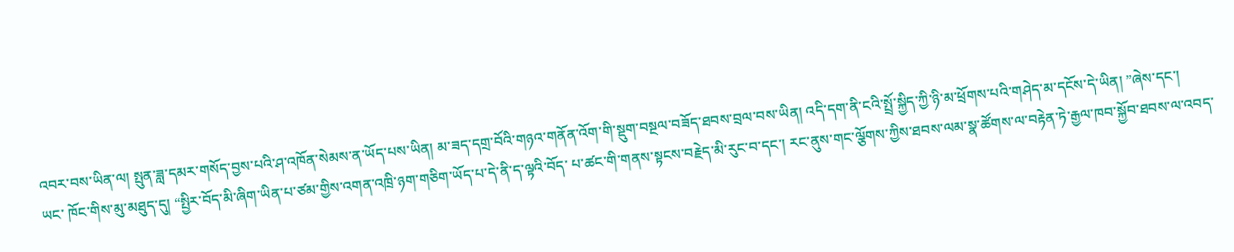འབར་བས་ཡིན་ལ། སྤུན་ཟླ་དམར་གསོད་བྱས་པའི་ཤ་འཁོན་སེམས་ན་ཡོད་པས་ཡིན། མ་ཟད་དགྲ་བོའི་གཉའ་གནོན་འོག་གི་སྡུག་བསྔལ་བཟོད་ཐབས་བྲལ་བས་ཡིན། འདི་དག་ནི་ངའི་སྤྲོ་སྐྱིད་ཀྱི་ཉི་མ་ཕྲོགས་པའི་གཤེད་མ་དངོས་དེ་ཡིན། ”ཞེས་དང་།
ཡང་ ཁོང་གིས་མུ་མཐུད་དུ། “སྤྱིར་བོད་མི་ཞིག་ཡིན་པ་ཙམ་གྱིས་འགན་འཁྲི་ཉག་གཅིག་ཡོད་པ་དེ་ནི་ད་ལྟའི་བོད་ པ་ཚང་གི་གནས་སྟངས་བརྗེད་མི་རུང་བ་དང་། རང་ནུས་གང་ལྕོགས་ཀྱིས་ཐབས་ལམ་སྣ་ཚོགས་ལ་བརྟེན་ཏེ་རྒྱལ་ཁབ་སྐྱོབ་ཐབས་ལ་འབད་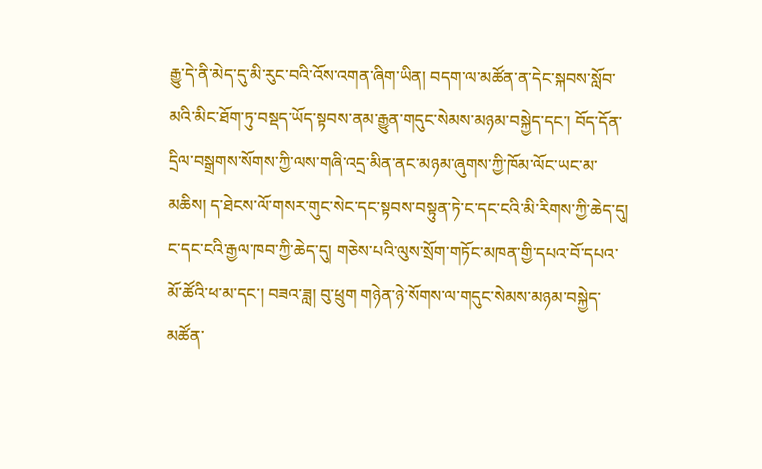རྒྱུ་དེ་ནི་མེད་དུ་མི་རུང་བའི་འོས་འགན་ཞིག་ཡིན། བདག་ལ་མཚོན་ན་དེང་སྐབས་སློབ་མའི་མིང་ཐོག་ཏུ་བསྡད་ཡོད་སྟབས་ནམ་རྒྱུན་གདུང་སེམས་མཉམ་བསྐྱེད་དང་། བོད་དོན་དྲིལ་བསྒྲགས་སོགས་ཀྱི་ལས་གཞི་འདྲ་མིན་ནང་མཉམ་ཞུགས་ཀྱི་ཁོམ་ལོང་ཡང་མ་མཆིས། ད་ཐེངས་ལོ་གསར་གུང་སེང་དང་སྟབས་བསྟུན་ཏེ་ང་དང་ངའི་མི་རིགས་ཀྱི་ཆེད་དུ། ང་དང་ངའི་རྒྱལ་ཁབ་ཀྱི་ཆེད་དུ། གཅེས་པའི་ལུས་སྲོག་གཏོང་མཁན་གྱི་དཔའ་བོ་དཔའ་མོ་ཚོའི་ཕ་མ་དང་། བཟའ་ཟླ། བུ་ཕྲུག གཉེན་ཉེ་སོགས་ལ་གདུང་སེམས་མཉམ་བསྐྱེད་མཚོན་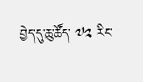བྱེད་དུ་ཆུ་ཚོད་ ༧༢ རིང་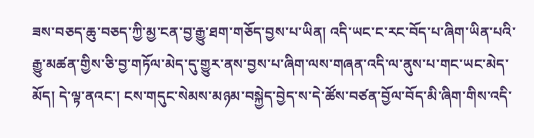ཟས་བཅད་ཆུ་བཅད་ཀྱི་མྱ་ངན་བྱ་རྒྱུ་ཐག་གཅོད་བྱས་པ་ཡིན། འདི་ཡང་ང་རང་བོད་པ་ཞིག་ཡིན་པའི་རྒྱུ་མཚན་གྱིས་ཅི་བྱ་གཏོལ་མེད་དུ་གྱུར་ནས་བྱས་པ་ཞིག་ལས་གཞན་འདི་ལ་ནུས་པ་གང་ཡང་མེད་མོད། དེ་ལྟ་ནའང་། ངས་གདུང་སེམས་མཉམ་བསྐྱེད་བྱེད་ས་དེ་ཚོས་བཙན་བྱོལ་བོད་མི་ཞིག་གིས་འདི་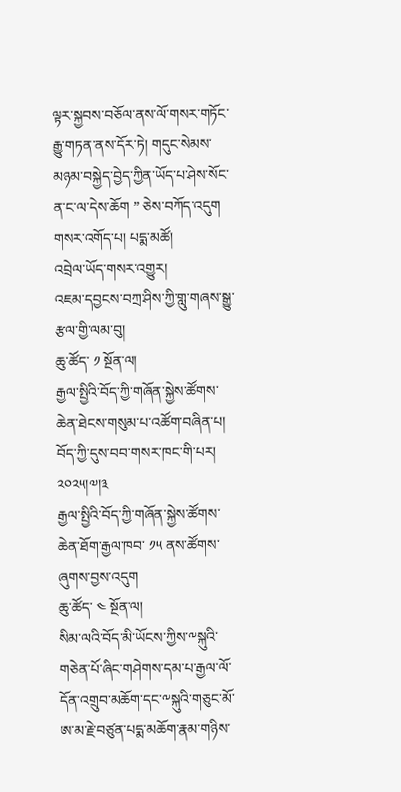ལྟར་སྐྱབས་བཅོལ་ནས་ལོ་གསར་གཏོང་རྒྱུ་གཏན་ནས་དོར་ཏེ། གདུང་སེམས་མཉམ་བསྐྱེད་བྱེད་ཀྱིན་ཡོད་པ་ཤེས་སོང་ན་ང་ལ་དེས་ཆོག ” ཅེས་བཀོད་འདུག
གསར་འགོད་པ། པདྨ་མཚོ།
འབྲེལ་ཡོད་གསར་འགྱུར།
འཇམ་དབྱངས་བཀྲ་ཤིས་ཀྱི་གླུ་གཞས་སྒྱུ་རྩལ་གྱི་ལམ་བུ།
ཆུ་ཚོད་ ༡ སྔོན་ལ།
རྒྱལ་སྤྱིའི་བོད་ཀྱི་གཞོན་སྐྱེས་ཚོགས་ཆེན་ཐེངས་གསུམ་པ་འཚོག་བཞིན་པ། བོད་ཀྱི་དུས་བབ་གསར་ཁང་གི་པར། ༢༠༢༥།༧།༣
རྒྱལ་སྤྱིའི་བོད་ཀྱི་གཞོན་སྐྱེས་ཚོགས་ཆེན་ཐོག་རྒྱལ་ཁབ་ ༡༥ ནས་ཚོགས་ཞུགས་བྱས་འདུག
ཆུ་ཚོད་ ༤ སྔོན་ལ།
སིམ་ལའི་བོད་མི་ཡོངས་ཀྱིས་༸སྐུའི་གཅེན་པོ་ཞིང་གཤེགས་དམ་པ་རྒྱལ་ལོ་དོན་འགྲུབ་མཆོག་དང་༸སྐུའི་གཅུང་མོ་ཨ་མ་རྗེ་བཙུན་པདྨ་མཆོག་རྣམ་གཉིས་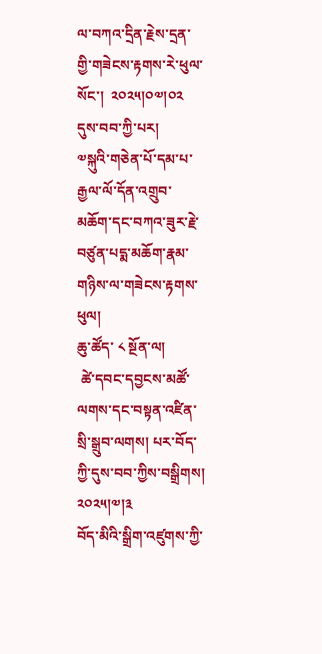ལ་བཀའ་དྲིན་རྗེས་དྲན་གྱི་གཟེངས་རྟགས་རེ་ཕུལ་སོང་།  ༢༠༢༥།༠༧།༠༢ དུས་བབ་ཀྱི་པར།
༧སྐུའི་གཅེན་པོ་དམ་པ་རྒྱལ་ལོ་དོན་འགྲུབ་མཆོག་དང་བཀའ་ཟུར་རྗེ་བཙུན་པདྨ་མཆོག་རྣམ་གཉིས་ལ་གཟེངས་རྟགས་ཕུལ།
ཆུ་ཚོད་ ༨ སྔོན་ལ།
 ཚེ་དབང་དབྱངས་མཚོ་ལགས་དང་བསྟན་འཛིན་སྲི་སྒྲུབ་ལགས། པར་བོད་ཀྱི་དུས་བབ་ཀྱིས་བསྒྲིགས། ༢༠༢༥།༧།༣
བོད་མིའི་སྒྲིག་འཛུགས་ཀྱི་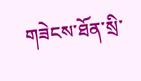གཟེངས་ཐོན་སྲི་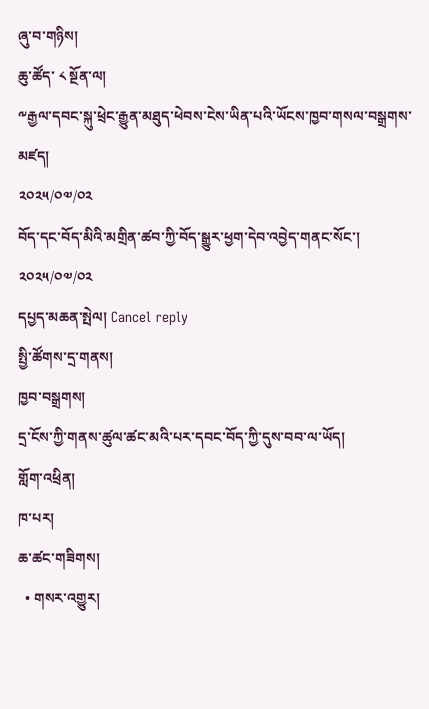ཞུ་བ་གཉིས།
ཆུ་ཚོད་ ༨ སྔོན་ལ།
༸རྒྱལ་དབང་སྐུ་ཕྲེང་རྒྱུན་མཐུད་ཕེབས་ངེས་ཡིན་པའི་ཡོངས་ཁྱབ་གསལ་བསྒྲགས་མཛད།
༢༠༢༥/༠༧/༠༢
བོད་དང་བོད་མིའི་མགྲིན་ཚབ་ཀྱི་བོད་སྒྱུར་ཕྱག་དེབ་འབྱེད་གནང་སོང་།
༢༠༢༥/༠༧/༠༢
དཔྱད་མཆན་སྤེལ། Cancel reply
སྤྱི་ཚོགས་དྲ་གནས།
ཁྱབ་བསྒྲགས།
དྲ་ངོས་ཀྱི་གནས་ཚུལ་ཚང་མའི་པར་དབང་བོད་ཀྱི་དུས་བབ་ལ་ཡོད།
གློག་འཕྲིན།
ཁ་པར།
ཆ་ཚང་གཟིགས།
  • གསར་འགྱུར།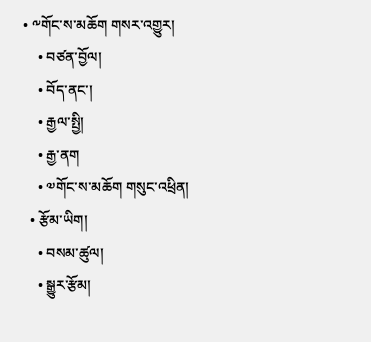• ༸གོང་ས་མཆོག གསར་འགྱུར།
    • བཙན་བྱོལ།
    • བོད་ནང་།
    • རྒྱལ་སྤྱི།
    • རྒྱ་ནག
    • ༧གོང་ས་མཆོག གསུང་འཕྲིན།
  • རྩོམ་ཡིག།
    • བསམ་ཚུལ།
    • སྒྱུར་རྩོམ།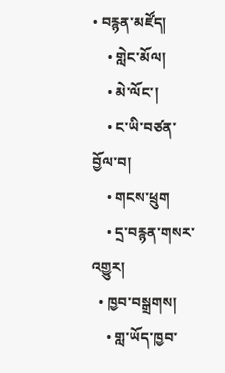• བརྙན་མཛོད།
    • གླེང་མོལ།
    • མེ་ལོང་།
    • ང་ཡི་བཙན་བྱོལ་བ།
    • གངས་ཕྲུག
    • དྲ་བརྙན་གསར་འགྱུར།
  • ཁྱབ་བསྒྲགས།
    • གླ་ཡོད་ཁྱབ་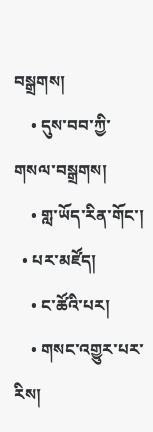བསྒྲགས།
    • དུས་བབ་ཀྱི་གསལ་བསྒྲགས།
    • གླ་ཡོད་རིན་གོང་།
  • པར་མཛོད།
    • ང་ཚོའི་པར།
    • གསང་འགྱུར་པར་རིས།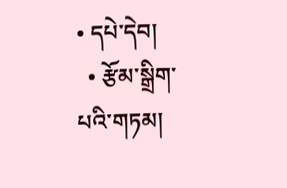• དཔེ་དེབ།
  • རྩོམ་སྒྲིག་པའི་གཏམ།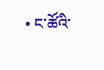• ང་ཚོའི་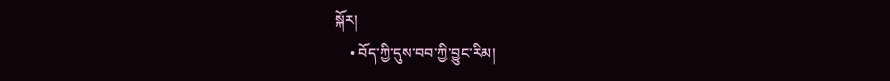སྐོར།
    • བོད་ཀྱི་དུས་བབ་ཀྱི་བྱུང་རིམ།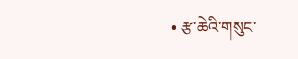• རྩ་ཆེའི་གསུང་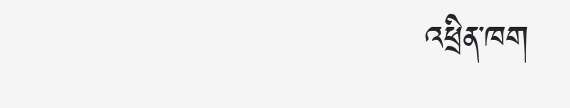འཕྲིན་ཁག